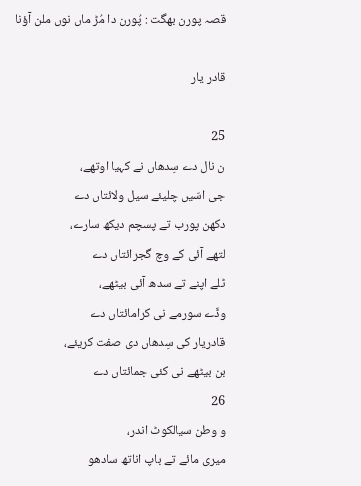قصہ پورن بھگت : پُورن دا مُڑ ماں نوں ملن آؤنا

قادر یار

25
ن نال دے سِدھاں نے کہیا اوتھے،
جی اسّیں چلیئے سیل ولائتاں دے
دکھن پورب تے پسچم دیکھ سارے،
لتھے آئی کے وچ گجرائتاں دے
ٹلے اپنے تے سدھ آئی بیٹھے،
وڈّے سورمے نی کرامائتاں دے
قادریار کی سِدھاں دی صفت کریئے،
بن بیٹھے نی کئی جمائتاں دے
26
و وطن سیالکوٹ اندر،
میری مائے تے باپ اناتھ سادھو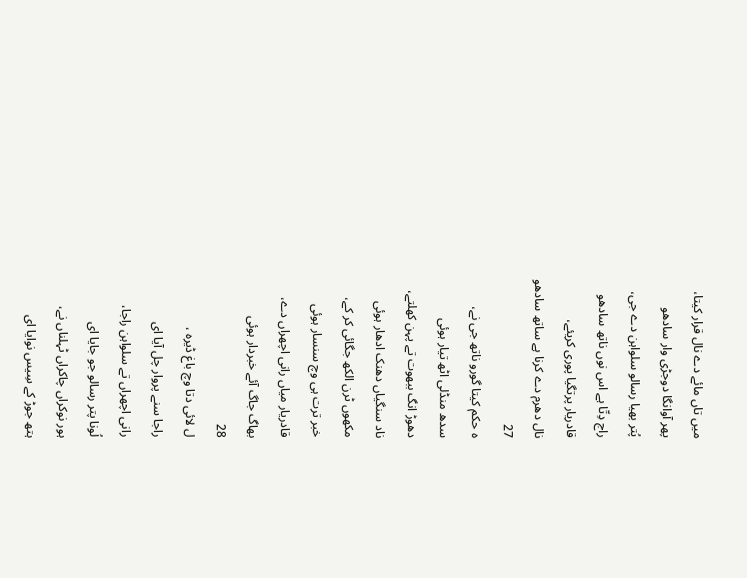میں تاں مائے دے نال قرار کیتا،
پھر آوانگا دوجڑی وار سادھو
پُتر بھیا رسالو سلواہن دے جی،
راج دِتّا ہے اس نوں ناتھ سادھو
قادریار پرتگیا پوری کریئے،
نال دھرم دے کرنا ہے ساتھ سادھو
27
ہ حکم کیتا گورو ناتھ جی نے،
سدھ منڈلی اٹھ تیار ہوئی
دھوڑ انگ ببھوت تے پہن کھلتے،
ناد سنگیاں دھنک ادھار ہوئی
مکھوں ٹرن الکھ جگائی کر کے،
خبر ترت ہی وچ سنسار ہوئی
قادریار میاں رانی اچھراں دے،
بھاگ جاگ آئے خبردار ہوئی
28
ل لائی دتا وچ باغ ڈیرہ ،
راجا سنے پروار چل آیا ای
رانی اچھراں تے سلواہن راجا،
لُونا پتر رسالو جو جایا ای
ہور نوکراں چاکراں ٹہلناں نے،
ہتھ جوڑ کے سِیس نوایا ای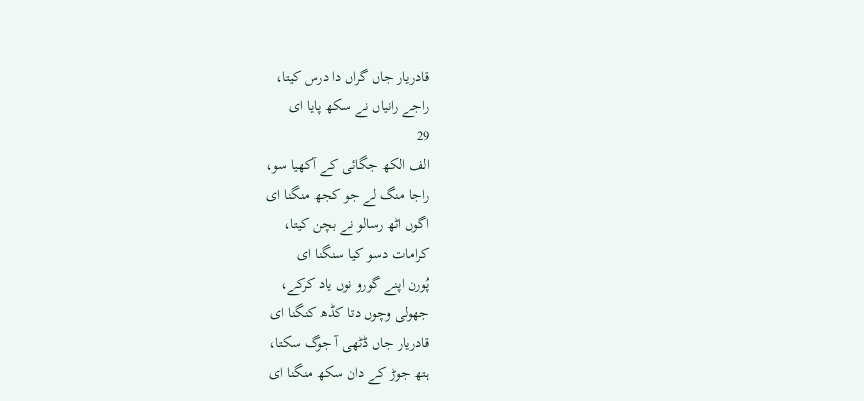قادریار جاں گراں دا درس کیتا،
راجے رانیاں نے سکھ پایا ای
29
الف الکھ جگائی کے آکھیا سو،
راجا منگ لے جو کجھ منگنا ای
اگوں اٹھ رسالو نے بچن کیتا،
کرامات دسو کیا سنگنا ای
پُورن اپنے گورو نوں یاد کرکے،
جھولی وچوں دتا کڈھ کنگنا ای
قادریار جاں ڈٹھی آ جوگ سکتا،
ہتھ جوڑ کے دان سکھ منگنا ای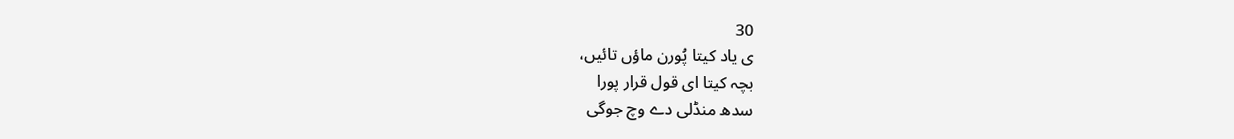30
ی یاد کیتا پُورن ماؤں تائیں،
بچہ کیتا ای قول قرار پورا
سدھ منڈلی دے وچ جوگی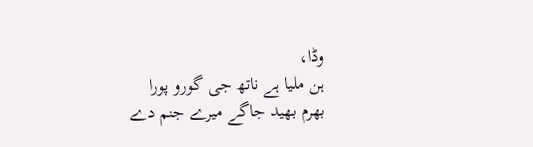وڈا،
ہن ملیا ہے ناتھ جی گورو پورا
بھرم بھید جاگے میرے جنم دے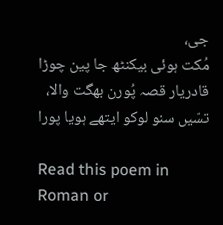جی،
مُکت ہوئی بیکنٹھ جا پین چوڑا
قادریار قصہ پُورن بھگت والا،
تسّیں سنو لوکو ایتھے ہویا پورا

Read this poem in Roman or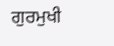ਗੁਰਮੁਖੀ